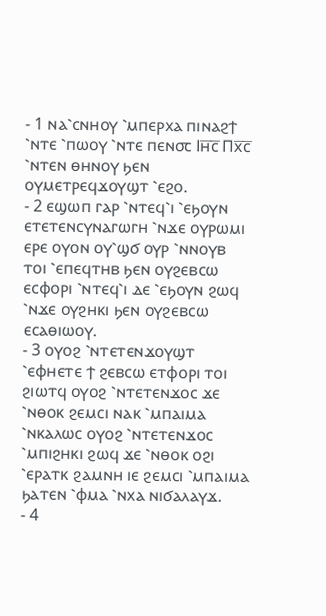- 1 ⲛⲁ⳿ⲥⲛⲏⲟⲩ ⳿ⲙⲡⲉⲣⲭⲁ ⲡⲓⲛⲁϩϯ ⳿ⲛⲧⲉ ⳿ⲡⲱⲟⲩ ⳿ⲛⲧⲉ ⲡⲉⲛ⳪ Ⲓⲏ̅ⲥ̅ Ⲡⲭ̅ⲥ̅ ⳿ⲛⲧⲉⲛ ⲑⲏⲛⲟⲩ ϧⲉⲛ ⲟⲩⲙⲉⲧⲣⲉϥϫⲟⲩϣⲧ ⳿ⲉϩⲟ.
- 2 ⲉϣⲱⲡ ⲅⲁⲣ ⳿ⲛⲧⲉϥ⳿ⲓ ⳿ⲉϧⲟⲩⲛ ⲉⲧⲉⲧⲉⲛⲥⲩⲛⲁⲅⲱⲅⲏ ⳿ⲛϫⲉ ⲟⲩⲣⲱⲙⲓ ⲉⲣⲉ ⲟⲩⲟⲛ ⲟⲩ⳿ϣϭ ⲟⲩⲣ ⳿ⲛⲛⲟⲩⲃ ⲧⲟⲓ ⳿ⲉⲡⲉϥⲧⲏⲃ ϧⲉⲛ ⲟⲩϩⲉⲃⲥⲱ ⲉⲥⲫⲟⲣⲓ ⳿ⲛⲧⲉϥ⳿ⲓ ⲇⲉ ⳿ⲉϧⲟⲩⲛ ϩⲱϥ ⳿ⲛϫⲉ ⲟⲩϩⲏⲕⲓ ϧⲉⲛ ⲟⲩϩⲉⲃⲥⲱ ⲉⲥⲁⲑⲓⲱⲟⲩ.
- 3 ⲟⲩⲟϩ ⳿ⲛⲧⲉⲧⲉⲛϫⲟⲩϣⲧ ⳿ⲉⲫⲏⲉⲧⲉ ϯ ϩⲉⲃⲥⲱ ⲉⲧⲫⲟⲣⲓ ⲧⲟⲓ ϩⲓⲱⲧϥ ⲟⲩⲟϩ ⳿ⲛⲧⲉⲧⲉⲛϫⲟⲥ ϫⲉ ⳿ⲛⲑⲟⲕ ϩⲉⲙⲥⲓ ⲛⲁⲕ ⳿ⲙⲡⲁⲓⲙⲁ ⳿ⲛⲕⲁⲗⲱⲥ ⲟⲩⲟϩ ⳿ⲛⲧⲉⲧⲉⲛϫⲟⲥ ⳿ⲙⲡⲓϩⲏⲕⲓ ϩⲱϥ ϫⲉ ⳿ⲛⲑⲟⲕ ⲟϩⲓ ⳿ⲉⲣⲁⲧⲕ ϩⲁⲙⲛⲏ ⲓⲉ ϩⲉⲙⲥⲓ ⳿ⲙⲡⲁⲓⲙⲁ ϧⲁⲧⲉⲛ ⳿ⲫⲙⲁ ⳿ⲛⲭⲁ ⲛⲓϭⲁⲗⲁⲩϫ.
- 4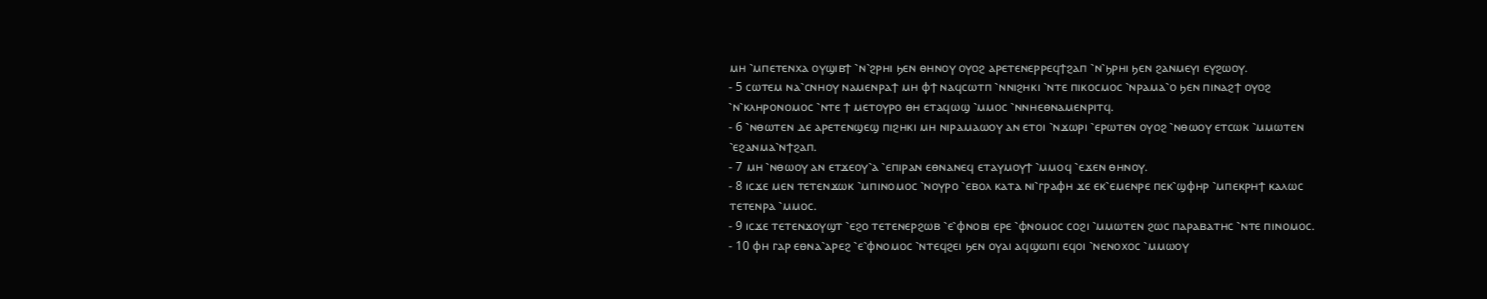ⲙⲏ ⳿ⲙⲡⲉⲧⲉⲛⲭⲁ ⲟⲩϣⲓⲃϯ ⳿ⲛ⳿ϩⲣⲏⲓ ϧⲉⲛ ⲑⲏⲛⲟⲩ ⲟⲩⲟϩ ⲁⲣⲉⲧⲉⲛⲉⲣⲣⲉϥϯϩⲁⲡ ⳿ⲛ⳿ϧⲣⲏⲓ ϧⲉⲛ ϩⲁⲛⲙⲉⲩⲓ ⲉⲩϩⲱⲟⲩ.
- 5 ⲥⲱⲧⲉⲙ ⲛⲁ⳿ⲥⲛⲏⲟⲩ ⲛⲁⲙⲉⲛⲣⲁϯ ⲙⲏ ⲫϯ ⲛⲁϥⲥⲱⲧⲡ ⳿ⲛⲛⲓϩⲏⲕⲓ ⳿ⲛⲧⲉ ⲡⲓⲕⲟⲥⲙⲟⲥ ⳿ⲛⲣⲁⲙⲁ⳿ⲟ ϧⲉⲛ ⲡⲓⲛⲁϩϯ ⲟⲩⲟϩ ⳿ⲛ⳿ⲕⲗⲏⲣⲟⲛⲟⲙⲟⲥ ⳿ⲛⲧⲉ ϯ ⲙⲉⲧⲟⲩⲣⲟ ⲑⲏ ⲉⲧⲁϥⲱϣ ⳿ⲙⲙⲟⲥ ⳿ⲛⲛⲏⲉⲑⲛⲁⲙⲉⲛⲣⲓⲧϥ.
- 6 ⳿ⲛⲑⲱⲧⲉⲛ ⲇⲉ ⲁⲣⲉⲧⲉⲛϣⲉϣ ⲡⲓϩⲏⲕⲓ ⲙⲏ ⲛⲓⲣⲁⲙⲁⲱⲟⲩ ⲁⲛ ⲉⲧⲟⲓ ⳿ⲛϫⲱⲣⲓ ⳿ⲉⲣⲱⲧⲉⲛ ⲟⲩⲟϩ ⳿ⲛⲑⲱⲟⲩ ⲉⲧⲥⲱⲕ ⳿ⲙⲙⲱⲧⲉⲛ ⳿ⲉϩⲁⲛⲙⲁ⳿ⲛϯϩⲁⲡ.
- 7 ⲙⲏ ⳿ⲛⲑⲱⲟⲩ ⲁⲛ ⲉⲧϫⲉⲟⲩ⳿ⲁ ⳿ⲉⲡⲓⲣⲁⲛ ⲉⲑⲛⲁⲛⲉϥ ⲉⲧⲁⲩⲙⲟⲩϯ ⳿ⲙⲙⲟϥ ⳿ⲉϫⲉⲛ ⲑⲏⲛⲟⲩ.
- 8 ⲓⲥϫⲉ ⲙⲉⲛ ⲧⲉⲧⲉⲛϫⲱⲕ ⳿ⲙⲡⲓⲛⲟⲙⲟⲥ ⳿ⲛⲟⲩⲣⲟ ⳿ⲉⲃⲟⲗ ⲕⲁⲧⲁ ⲛⲓ⳿ⲅⲣⲁⲫⲏ ϫⲉ ⲉⲕ⳿ⲉⲙⲉⲛⲣⲉ ⲡⲉⲕ⳿ϣⲫⲏⲣ ⳿ⲙⲡⲉⲕⲣⲏϯ ⲕⲁⲗⲱⲥ ⲧⲉⲧⲉⲛⲣⲁ ⳿ⲙⲙⲟⲥ.
- 9 ⲓⲥϫⲉ ⲧⲉⲧⲉⲛϫⲟⲩϣⲧ ⳿ⲉϩⲟ ⲧⲉⲧⲉⲛⲉⲣϩⲱⲃ ⳿ⲉ⳿ⲫⲛⲟⲃⲓ ⲉⲣⲉ ⳿ⲫⲛⲟⲙⲟⲥ ⲥⲟϩⲓ ⳿ⲙⲙⲱⲧⲉⲛ ϩⲱⲥ ⲡⲁⲣⲁⲃⲁⲧⲏⲥ ⳿ⲛⲧⲉ ⲡⲓⲛⲟⲙⲟⲥ.
- 10 ⲫⲏ ⲅⲁⲣ ⲉⲑⲛⲁ⳿ⲁⲣⲉϩ ⳿ⲉ⳿ⲫⲛⲟⲙⲟⲥ ⳿ⲛⲧⲉϥϩⲉⲓ ϧⲉⲛ ⲟⲩⲁⲓ ⲁϥϣⲱⲡⲓ ⲉϥⲟⲓ ⳿ⲛⲉⲛⲟⲭⲟⲥ ⳿ⲙⲙⲱⲟⲩ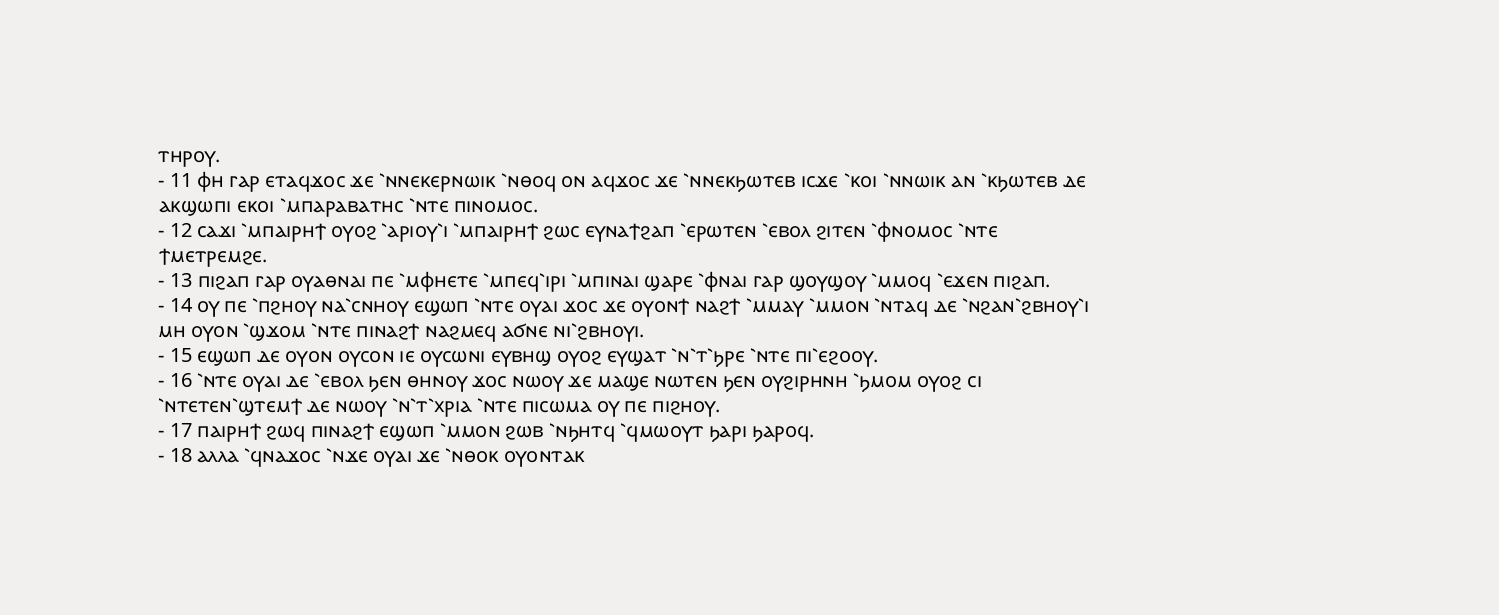ⲧⲏⲣⲟⲩ.
- 11 ⲫⲏ ⲅⲁⲣ ⲉⲧⲁϥϫⲟⲥ ϫⲉ ⳿ⲛⲛⲉⲕⲉⲣⲛⲱⲓⲕ ⳿ⲛⲑⲟϥ ⲟⲛ ⲁϥϫⲟⲥ ϫⲉ ⳿ⲛⲛⲉⲕϧⲱⲧⲉⲃ ⲓⲥϫⲉ ⳿ⲕⲟⲓ ⳿ⲛⲛⲱⲓⲕ ⲁⲛ ⳿ⲕϧⲱⲧⲉⲃ ⲇⲉ ⲁⲕϣⲱⲡⲓ ⲉⲕⲟⲓ ⳿ⲙⲡⲁⲣⲁⲃⲁⲧⲏⲥ ⳿ⲛⲧⲉ ⲡⲓⲛⲟⲙⲟⲥ.
- 12 ⲥⲁϫⲓ ⳿ⲙⲡⲁⲓⲣⲏϯ ⲟⲩⲟϩ ⳿ⲁⲣⲓⲟⲩ⳿ⲓ ⳿ⲙⲡⲁⲓⲣⲏϯ ϩⲱⲥ ⲉⲩⲛⲁϯϩⲁⲡ ⳿ⲉⲣⲱⲧⲉⲛ ⳿ⲉⲃⲟⲗ ϩⲓⲧⲉⲛ ⳿ⲫⲛⲟⲙⲟⲥ ⳿ⲛⲧⲉ ϯⲙⲉⲧⲣⲉⲙϩⲉ.
- 13 ⲡⲓϩⲁⲡ ⲅⲁⲣ ⲟⲩⲁⲑⲛⲁⲓ ⲡⲉ ⳿ⲙⲫⲏⲉⲧⲉ ⳿ⲙⲡⲉϥ⳿ⲓⲣⲓ ⳿ⲙⲡⲓⲛⲁⲓ ϣⲁⲣⲉ ⳿ⲫⲛⲁⲓ ⲅⲁⲣ ϣⲟⲩϣⲟⲩ ⳿ⲙⲙⲟϥ ⳿ⲉϫⲉⲛ ⲡⲓϩⲁⲡ.
- 14 ⲟⲩ ⲡⲉ ⳿ⲡϩⲏⲟⲩ ⲛⲁ⳿ⲥⲛⲏⲟⲩ ⲉϣⲱⲡ ⳿ⲛⲧⲉ ⲟⲩⲁⲓ ϫⲟⲥ ϫⲉ ⲟⲩⲟⲛϯ ⲛⲁϩϯ ⳿ⲙⲙⲁⲩ ⳿ⲙⲙⲟⲛ ⳿ⲛⲧⲁϥ ⲇⲉ ⳿ⲛϩⲁⲛ⳿ϩⲃⲏⲟⲩ⳿ⲓ ⲙⲏ ⲟⲩⲟⲛ ⳿ϣϫⲟⲙ ⳿ⲛⲧⲉ ⲡⲓⲛⲁϩϯ ⲛⲁϩⲙⲉϥ ⲁϭⲛⲉ ⲛⲓ⳿ϩⲃⲏⲟⲩⲓ.
- 15 ⲉϣⲱⲡ ⲇⲉ ⲟⲩⲟⲛ ⲟⲩⲥⲟⲛ ⲓⲉ ⲟⲩⲥⲱⲛⲓ ⲉⲩⲃⲏϣ ⲟⲩⲟϩ ⲉⲩϣⲁⲧ ⳿ⲛ⳿ⲧ⳿ϧⲣⲉ ⳿ⲛⲧⲉ ⲡⲓ⳿ⲉϩⲟⲟⲩ.
- 16 ⳿ⲛⲧⲉ ⲟⲩⲁⲓ ⲇⲉ ⳿ⲉⲃⲟⲗ ϧⲉⲛ ⲑⲏⲛⲟⲩ ϫⲟⲥ ⲛⲱⲟⲩ ϫⲉ ⲙⲁϣⲉ ⲛⲱⲧⲉⲛ ϧⲉⲛ ⲟⲩϩⲓⲣⲏⲛⲏ ⳿ϧⲙⲟⲙ ⲟⲩⲟϩ ⲥⲓ ⳿ⲛⲧⲉⲧⲉⲛ⳿ϣⲧⲉⲙϯ ⲇⲉ ⲛⲱⲟⲩ ⳿ⲛ⳿ⲧ⳿ⲭⲣⲓⲁ ⳿ⲛⲧⲉ ⲡⲓⲥⲱⲙⲁ ⲟⲩ ⲡⲉ ⲡⲓϩⲏⲟⲩ.
- 17 ⲡⲁⲓⲣⲏϯ ϩⲱϥ ⲡⲓⲛⲁϩϯ ⲉϣⲱⲡ ⳿ⲙⲙⲟⲛ ϩⲱⲃ ⳿ⲛϧⲏⲧϥ ⳿ϥⲙⲱⲟⲩⲧ ϧⲁⲣⲓ ϧⲁⲣⲟϥ.
- 18 ⲁⲗⲗⲁ ⳿ϥⲛⲁϫⲟⲥ ⳿ⲛϫⲉ ⲟⲩⲁⲓ ϫⲉ ⳿ⲛⲑⲟⲕ ⲟⲩⲟⲛⲧⲁⲕ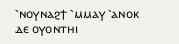⳿ⲛⲟⲩⲛⲁϩϯ ⳿ⲙⲙⲁⲩ ⳿ⲁⲛⲟⲕ ⲇⲉ ⲟⲩⲟⲛⲧⲏⲓ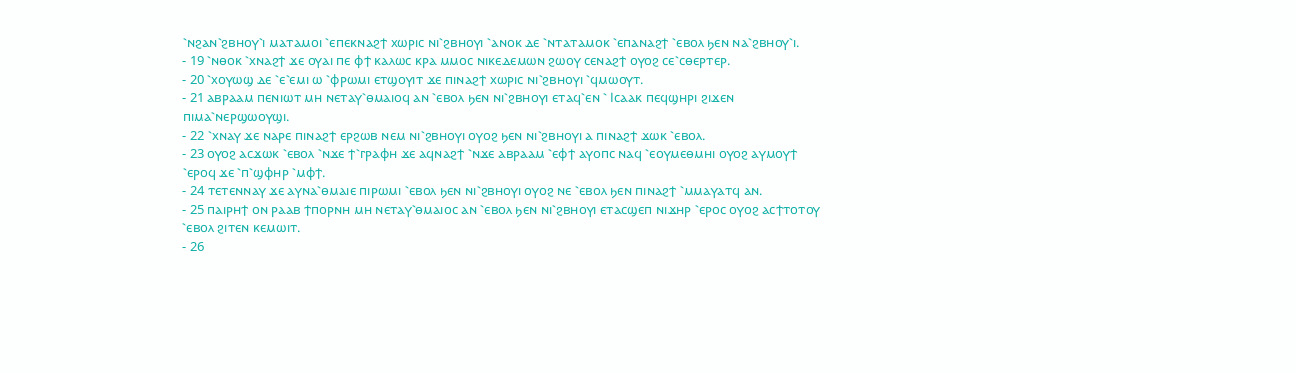⳿ⲛϩⲁⲛ⳿ϩⲃⲏⲟⲩ⳿ⲓ ⲙⲁⲧⲁⲙⲟⲓ ⳿ⲉⲡⲉⲕⲛⲁϩϯ ⲭⲱⲣⲓⲥ ⲛⲓ⳿ϩⲃⲏⲟⲩⲓ ⳿ⲁⲛⲟⲕ ⲇⲉ ⳿ⲛⲧⲁⲧⲁⲙⲟⲕ ⳿ⲉⲡⲁⲛⲁϩϯ ⳿ⲉⲃⲟⲗ ϧⲉⲛ ⲛⲁ⳿ϩⲃⲏⲟⲩ⳿ⲓ.
- 19 ⳿ⲛⲑⲟⲕ ⳿ⲭⲛⲁϩϯ ϫⲉ ⲟⲩⲁⲓ ⲡⲉ ⲫϯ ⲕⲁⲗⲱⲥ ⲕⲣⲁ ⲙⲙⲟⲥ ⲛⲓⲕⲉⲇⲉⲙⲱⲛ ϩⲱⲟⲩ ⲥⲉⲛⲁϩϯ ⲟⲩⲟϩ ⲥⲉ⳿ⲥⲑⲉⲣⲧⲉⲣ.
- 20 ⳿ⲭⲟⲩⲱϣ ⲇⲉ ⳿ⲉ⳿ⲉⲙⲓ ⲱ ⳿ⲫⲣⲱⲙⲓ ⲉⲧϣⲟⲩⲓⲧ ϫⲉ ⲡⲓⲛⲁϩϯ ⲭⲱⲣⲓⲥ ⲛⲓ⳿ϩⲃⲏⲟⲩⲓ ⳿ϥⲙⲱⲟⲩⲧ.
- 21 ⲁⲃⲣⲁⲁⲙ ⲡⲉⲛⲓⲱⲧ ⲙⲏ ⲛⲉⲧⲁⲩ⳿ⲑⲙⲁⲓⲟϥ ⲁⲛ ⳿ⲉⲃⲟⲗ ϧⲉⲛ ⲛⲓ⳿ϩⲃⲏⲟⲩⲓ ⲉⲧⲁϥ⳿ⲉⲛ ⳿ Ⲓⲥⲁⲁⲕ ⲡⲉϥϣⲏⲣⲓ ϩⲓϫⲉⲛ ⲡⲓⲙⲁ⳿ⲛⲉⲣϣⲱⲟⲩϣⲓ.
- 22 ⳿ⲭⲛⲁⲩ ϫⲉ ⲛⲁⲣⲉ ⲡⲓⲛⲁϩϯ ⲉⲣϩⲱⲃ ⲛⲉⲙ ⲛⲓ⳿ϩⲃⲏⲟⲩⲓ ⲟⲩⲟϩ ϧⲉⲛ ⲛⲓ⳿ϩⲃⲏⲟⲩⲓ ⲁ ⲡⲓⲛⲁϩϯ ϫⲱⲕ ⳿ⲉⲃⲟⲗ.
- 23 ⲟⲩⲟϩ ⲁⲥϫⲱⲕ ⳿ⲉⲃⲟⲗ ⳿ⲛϫⲉ ϯ⳿ⲅⲣⲁⲫⲏ ϫⲉ ⲁϥⲛⲁϩϯ ⳿ⲛϫⲉ ⲁⲃⲣⲁⲁⲙ ⳿ⲉⲫϯ ⲁⲩⲟⲡⲥ ⲛⲁϥ ⳿ⲉⲟⲩⲙⲉⲑⲙⲏⲓ ⲟⲩⲟϩ ⲁⲩⲙⲟⲩϯ ⳿ⲉⲣⲟϥ ϫⲉ ⳿ⲡ⳿ϣⲫⲏⲣ ⳿ⲙⲫϯ.
- 24 ⲧⲉⲧⲉⲛⲛⲁⲩ ϫⲉ ⲁⲩⲛⲁ⳿ⲑⲙⲁⲓⲉ ⲡⲓⲣⲱⲙⲓ ⳿ⲉⲃⲟⲗ ϧⲉⲛ ⲛⲓ⳿ϩⲃⲏⲟⲩⲓ ⲟⲩⲟϩ ⲛⲉ ⳿ⲉⲃⲟⲗ ϧⲉⲛ ⲡⲓⲛⲁϩϯ ⳿ⲙⲙⲁⲩⲁⲧϥ ⲁⲛ.
- 25 ⲡⲁⲓⲣⲏϯ ⲟⲛ ⲣⲁⲁⲃ ϯⲡⲟⲣⲛⲏ ⲙⲏ ⲛⲉⲧⲁⲩ⳿ⲑⲙⲁⲓⲟⲥ ⲁⲛ ⳿ⲉⲃⲟⲗ ϧⲉⲛ ⲛⲓ⳿ϩⲃⲏⲟⲩⲓ ⲉⲧⲁⲥϣⲉⲡ ⲛⲓϫⲏⲣ ⳿ⲉⲣⲟⲥ ⲟⲩⲟϩ ⲁⲥϯⲧⲟⲧⲟⲩ ⳿ⲉⲃⲟⲗ ϩⲓⲧⲉⲛ ⲕⲉⲙⲱⲓⲧ.
- 26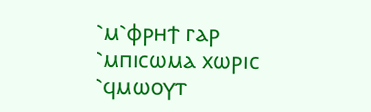⳿ⲙ⳿ⲫⲣⲏϯ ⲅⲁⲣ ⳿ⲙⲡⲓⲥⲱⲙⲁ ⲭⲱⲣⲓⲥ ⳿ϥⲙⲱⲟⲩⲧ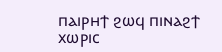ⲡⲁⲓⲣⲏϯ ϩⲱϥ ⲡⲓⲛⲁϩϯ ⲭⲱⲣⲓⲥ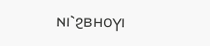ⲛⲓ⳿ϩⲃⲏⲟⲩⲓ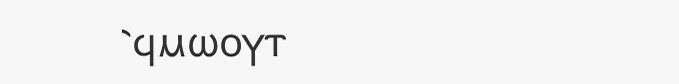⳿ϥⲙⲱⲟⲩⲧ